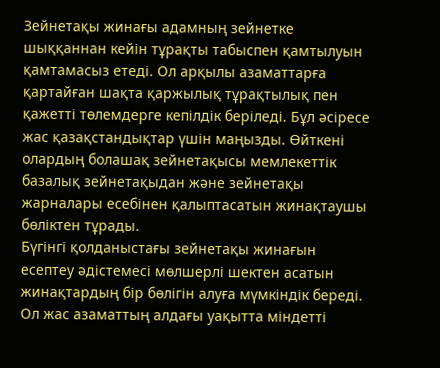Зейнетақы жинағы адамның зейнетке шыққаннан кейін тұрақты табыспен қамтылуын қамтамасыз етеді. Ол арқылы азаматтарға қартайған шақта қаржылық тұрақтылық пен қажетті төлемдерге кепілдік беріледі. Бұл әсіресе жас қазақстандықтар үшін маңызды. Өйткені олардың болашақ зейнетақысы мемлекеттік базалық зейнетақыдан және зейнетақы жарналары есебінен қалыптасатын жинақтаушы бөліктен тұрады.
Бүгінгі қолданыстағы зейнетақы жинағын есептеу әдістемесі мөлшерлі шектен асатын жинақтардың бір бөлігін алуға мүмкіндік береді. Ол жас азаматтың алдағы уақытта міндетті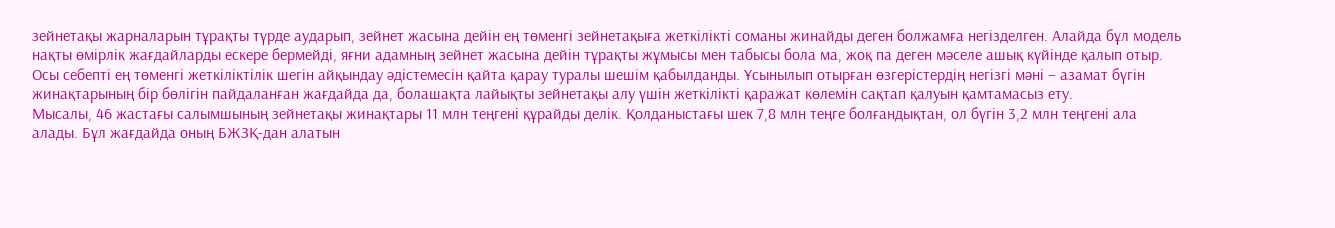зейнетақы жарналарын тұрақты түрде аударып, зейнет жасына дейін ең төменгі зейнетақыға жеткілікті соманы жинайды деген болжамға негізделген. Алайда бұл модель нақты өмірлік жағдайларды ескере бермейді, яғни адамның зейнет жасына дейін тұрақты жұмысы мен табысы бола ма, жоқ па деген мәселе ашық күйінде қалып отыр. Осы себепті ең төменгі жеткіліктілік шегін айқындау әдістемесін қайта қарау туралы шешім қабылданды. Ұсынылып отырған өзгерістердің негізгі мәні – азамат бүгін жинақтарының бір бөлігін пайдаланған жағдайда да, болашақта лайықты зейнетақы алу үшін жеткілікті қаражат көлемін сақтап қалуын қамтамасыз ету.
Мысалы, 46 жастағы салымшының зейнетақы жинақтары 11 млн теңгені құрайды делік. Қолданыстағы шек 7,8 млн теңге болғандықтан, ол бүгін 3,2 млн теңгені ала алады. Бұл жағдайда оның БЖЗҚ-дан алатын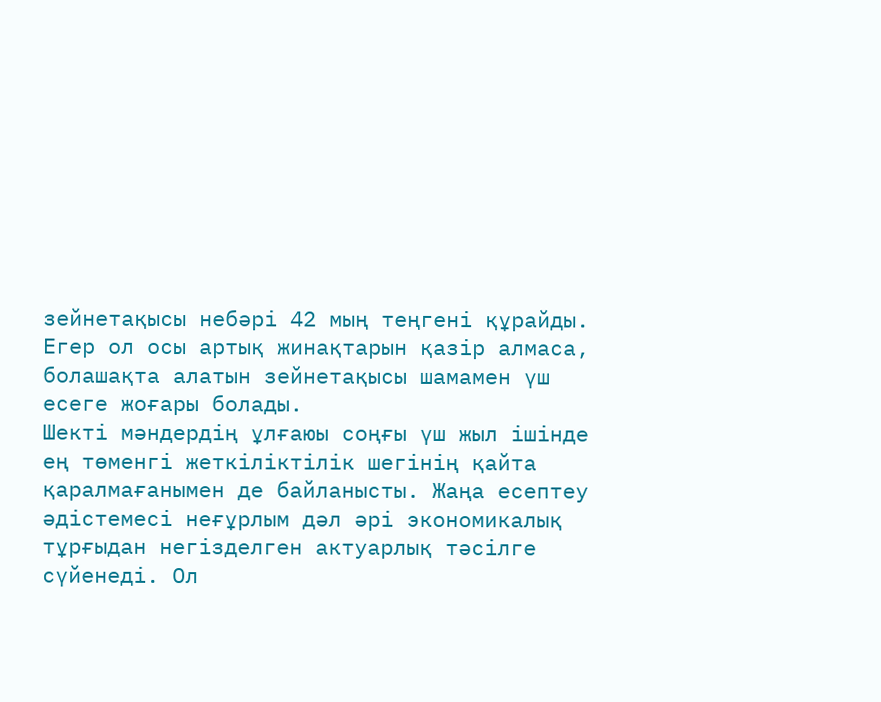зейнетақысы небәрі 42 мың теңгені құрайды. Егер ол осы артық жинақтарын қазір алмаса, болашақта алатын зейнетақысы шамамен үш есеге жоғары болады.
Шекті мәндердің ұлғаюы соңғы үш жыл ішінде ең төменгі жеткіліктілік шегінің қайта қаралмағанымен де байланысты. Жаңа есептеу әдістемесі неғұрлым дәл әрі экономикалық тұрғыдан негізделген актуарлық тәсілге сүйенеді. Ол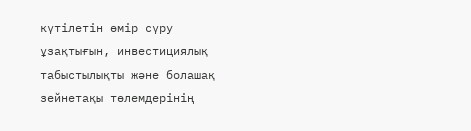күтілетін өмір сүру ұзақтығын, инвестициялық табыстылықты және болашақ зейнетақы төлемдерінің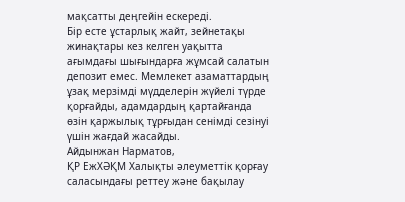мақсатты деңгейін ескереді.
Бір есте ұстарлық жайт, зейнетақы жинақтары кез келген уақытта ағымдағы шығындарға жұмсай салатын депозит емес. Мемлекет азаматтардың ұзақ мерзімді мүдделерін жүйелі түрде қорғайды, адамдардың қартайғанда өзін қаржылық тұрғыдан сенімді сезінуі үшін жағдай жасайды.
Айдынжан Нарматов,
ҚР ЕжХӘҚМ Халықты әлеуметтік қорғау саласындағы реттеу және бақылау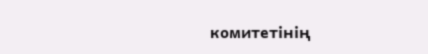комитетінің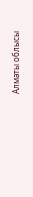Алматы облысы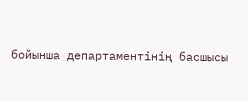бойынша департаментінің басшысы